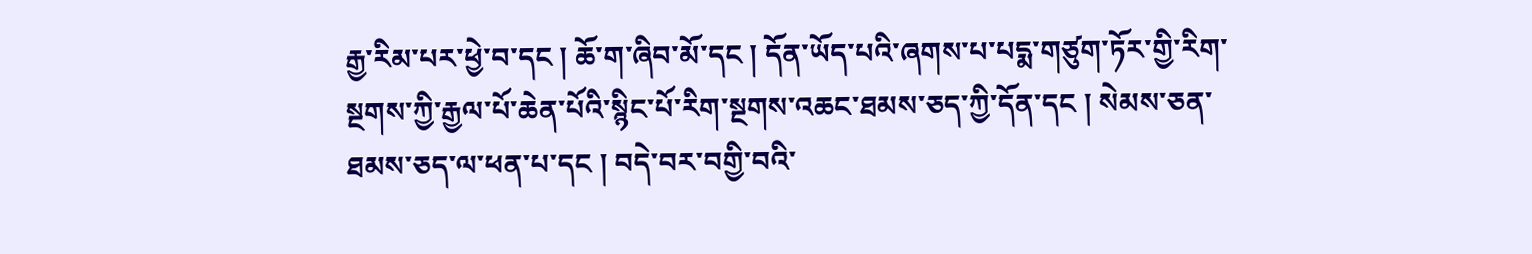རྒྱ་རིམ་པར་ཕྱེ་བ་དང ། ཆོ་ག་ཞིབ་མོ་དང ། དོན་ཡོད་པའི་ཞགས་པ་པདྨ་གཙུག་ཏོར་གྱི་རིག་སྔགས་ཀྱི་རྒྱལ་པོ་ཆེན་པོའི་སྙིང་པོ་རིག་སྔགས་འཆང་ཐམས་ཅད་ཀྱི་དོན་དང ། སེམས་ཅན་ཐམས་ཅད་ལ་ཕན་པ་དང ། བདེ་བར་བགྱི་བའི་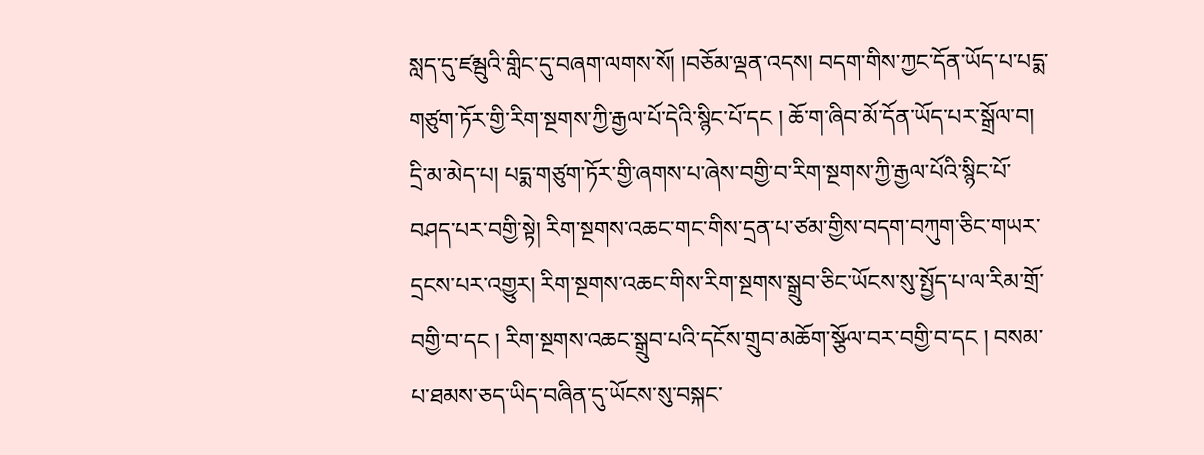སླད་དུ་ཛམྦུའི་གླིང་དུ་བཞག་ལགས་སོ། །བཅོམ་ལྡན་འདས། བདག་གིས་ཀྱང་དོན་ཡོད་པ་པདྨ་གཙུག་ཏོར་གྱི་རིག་སྔགས་ཀྱི་རྒྱལ་པོ་དེའི་སྙིང་པོ་དང ། ཆོ་ག་ཞིབ་མོ་དོན་ཡོད་པར་སྒྲོལ་བ། དྲི་མ་མེད་པ། པདྨ་གཙུག་ཏོར་གྱི་ཞགས་པ་ཞེས་བགྱི་བ་རིག་སྔགས་ཀྱི་རྒྱལ་པོའི་སྙིང་པོ་བཤད་པར་བགྱི་སྟེ། རིག་སྔགས་འཆང་གང་གིས་དྲན་པ་ཙམ་གྱིས་བདག་བཀུག་ཅིང་གཡར་དྲངས་པར་འགྱུར། རིག་སྔགས་འཆང་གིས་རིག་སྔགས་སྒྲུབ་ཅིང་ཡོངས་སུ་སྤྱོད་པ་ལ་རིམ་གྲོ་བགྱི་བ་དང ། རིག་སྔགས་འཆང་སྒྲུབ་པའི་དངོས་གྲུབ་མཆོག་སྩོལ་བར་བགྱི་བ་དང ། བསམ་པ་ཐམས་ཅད་ཡིད་བཞིན་དུ་ཡོངས་སུ་བསྐང་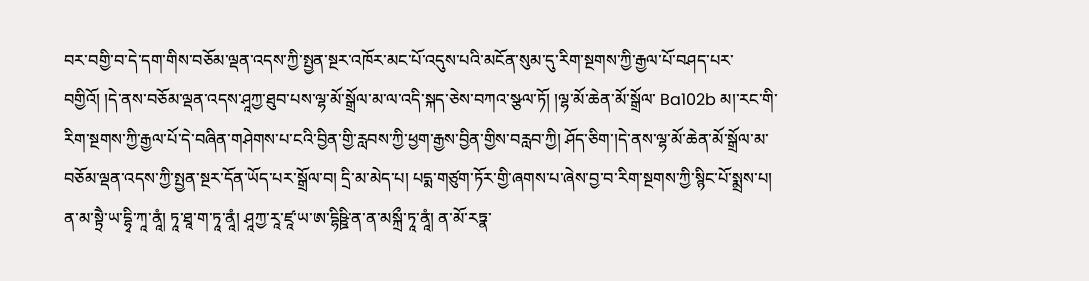བར་བགྱི་བ་དེ་དག་གིས་བཅོམ་ལྡན་འདས་ཀྱི་སྤྱན་སྔར་འཁོར་མང་པོ་འདུས་པའི་མངོན་སུམ་དུ་རིག་སྔགས་ཀྱི་རྒྱལ་པོ་བཤད་པར་བགྱིའོ། །དེ་ནས་བཅོམ་ལྡན་འདས་ཤཱཀྱ་ཐུབ་པས་ལྷ་མོ་སྒྲོལ་མ་ལ་འདི་སྐད་ཅེས་བཀའ་སྩལ་ཏོ། །ལྷ་མོ་ཆེན་མོ་སྒྲོལ་ Ba102b མ།་རང་གི་རིག་སྔགས་ཀྱི་རྒྱལ་པོ་དེ་བཞིན་གཤེགས་པ་ངའི་བྱིན་གྱི་རླབས་ཀྱི་ཕྱག་རྒྱས་བྱིན་གྱིས་བརླབ་ཀྱི། ཤོད་ཅིག་།དེ་ནས་ལྷ་མོ་ཆེན་མོ་སྒྲོལ་མ་བཅོམ་ལྡན་འདས་ཀྱི་སྤྱན་སྔར་དོན་ཡོད་པར་སྒྲོལ་བ། དྲི་མ་མེད་པ། པདྨ་གཙུག་ཏོར་གྱི་ཞགས་པ་ཞེས་བྱ་བ་རིག་སྔགས་ཀྱི་སྙིང་པོ་སྨྲས་པ། ན་མ་སྟྲཻ་ཡ་དྷྭི་ཀཱ་ནཱཾ། ཏཱ་ཐཱ་ག་ཏཱ་ནཱཾ། ཤཱཀྱ་རཱ་ཛཱ་ཡ་ཨ་དྷིཥྛི་ན་ན་མསྐྲྀ་ཏཱ་ནཱཾ། ན་མོ་རཏྣ་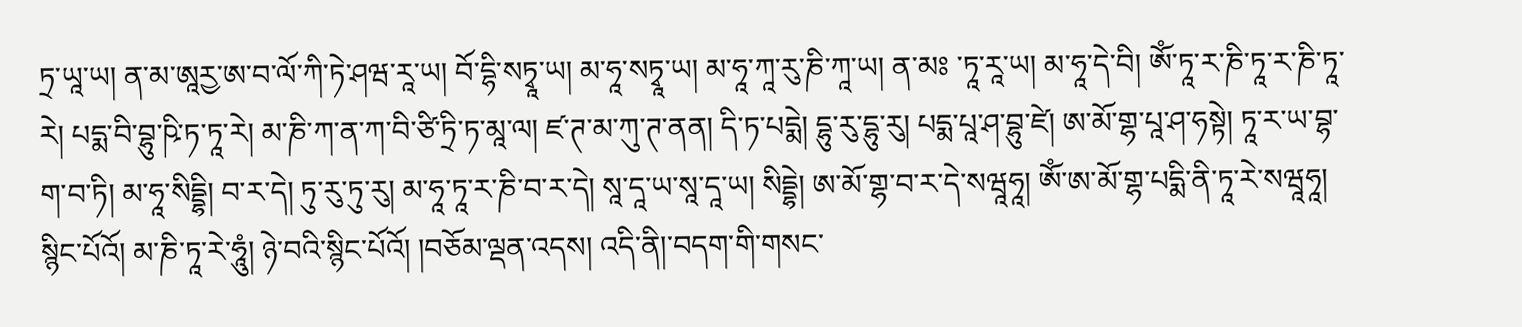ཏྲ་ཡཱ་ཡ། ན་མ་ཨཱརྱ་ཨ་བ་ལོ་ཀི་ཏེ་ཤཝ་རཱ་ཡ། བོ་དྷི་སཏྭཱ་ཡ། མ་ཧཱ་སཏྭཱ་ཡ། མ་ཧཱ་ཀཱ་རུ་ཎི་ཀཱ་ཡ། ན་མཿ ་ཏཱ་རཱ་ཡ། མ་ཧཱ་དེ་བི། ཨོཾ་ཏཱ་ར་ཎི་ཏཱ་ར་ཎི་ཏཱ་རེ། པདྨ་བི་བྷུ་ཥི་ཏ་ཏཱ་རེ། མ་ཎི་ཀ་ན་ཀ་བི་ཙི་ཏྲི་ཏ་མཱ་ལ། ཛ་ཊ་མ་ཀུ་ཊ་ནན། དི་ཏ་པདྨེ། དྷུ་རུ་དྷུ་རུ། པདྨ་པཱ་ཤ་བྷུ་ཛེ། ཨ་མོ་གྷ་པཱ་ཤ་ཧསྟེ། ཏཱ་ར་ཡ་བྷ་ག་བ་ཏི། མ་ཧཱ་སིདྡྷི། བ་ར་དེ། ཏུ་རུ་ཏུ་རུ། མ་ཧཱ་ཏཱ་ར་ཎི་བ་ར་དེ། སཱ་དཱ་ཡ་སཱ་དཱ་ཡ། སིདྡྷེ། ཨ་མོ་གྷ་བ་ར་དེ་སཝཱཧཱ། ཨོཾ་ཨ་མོ་གྷ་པདྨི་ནི་ཏཱ་རེ་སཝཱཧཱ། སྙིང་པོའོ། མ་ཎི་ཏཱ་རེ་ཧཱུཾ། ཉེ་བའི་སྙིང་པོའོ། །བཅོམ་ལྡན་འདས། འདི་ནི།་བདག་གི་གསང་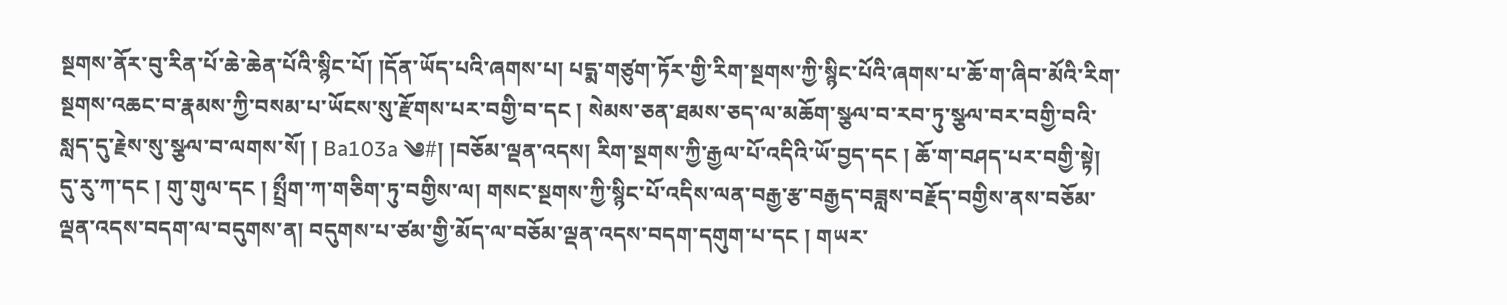སྔགས་ནོར་བུ་རིན་པོ་ཆེ་ཆེན་པོའི་སྙིང་པོ། །དོན་ཡོད་པའི་ཞགས་པ། པདྨ་གཙུག་ཏོར་གྱི་རིག་སྔགས་ཀྱི་སྙིང་པོའི་ཞགས་པ་ཆོ་ག་ཞིབ་མོའི་རིག་སྔགས་འཆང་བ་རྣམས་ཀྱི་བསམ་པ་ཡོངས་སུ་རྫོགས་པར་བགྱི་བ་དང ། སེམས་ཅན་ཐམས་ཅད་ལ་མཆོག་སྩལ་བ་རབ་ཏུ་སྩལ་བར་བགྱི་བའི་སླད་དུ་རྗེས་སུ་སྩལ་བ་ལགས་སོ། ། Ba103a ༄#། །བཅོམ་ལྡན་འདས། རིག་སྔགས་ཀྱི་རྒྱལ་པོ་འདིའི་ཡོ་བྱད་དང ། ཆོ་ག་བཤད་པར་བགྱི་སྟེ། དུ་རུ་ཀ་དང ། གུ་གུལ་དང ། སྤྲྀག་ཀ་གཅིག་ཏུ་བགྱིས་ལ། གསང་སྔགས་ཀྱི་སྙིང་པོ་འདིས་ལན་བརྒྱ་རྩ་བརྒྱད་བཟླས་བརྗོད་བགྱིས་ནས་བཅོམ་ལྡན་འདས་བདག་ལ་བདུགས་ན། བདུགས་པ་ཙམ་གྱི་མོད་ལ་བཅོམ་ལྡན་འདས་བདག་དགུག་པ་དང ། གཡར་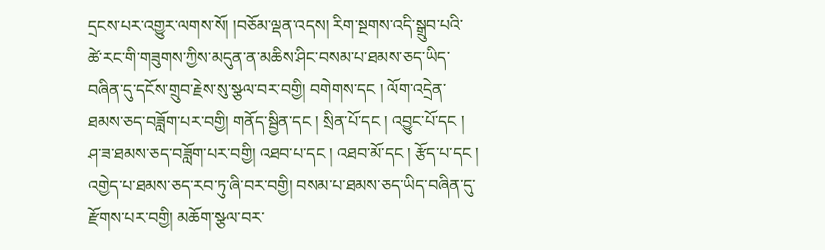དྲངས་པར་འགྱུར་ལགས་སོ། །བཅོམ་ལྡན་འདས། རིག་སྔགས་འདི་སྒྲུབ་པའི་ཚེ་རང་གི་གཟུགས་ཀྱིས་མདུན་ན་མཆིས་ཤིང་བསམ་པ་ཐམས་ཅད་ཡིད་བཞིན་དུ་དངོས་གྲུབ་རྗེས་སུ་སྩལ་བར་བགྱི། བགེགས་དང ། ལོག་འདྲེན་ཐམས་ཅད་བཟློག་པར་བགྱི། གནོད་སྦྱིན་དང ། སྲིན་པོ་དང ། འབྱུང་པོ་དང ། ཤ་ཟ་ཐམས་ཅད་བཟློག་པར་བགྱི། འཐབ་པ་དང ། འཐབ་མོ་དང ། རྩོད་པ་དང ། འགྱེད་པ་ཐམས་ཅད་རབ་ཏུ་ཞི་བར་བགྱི། བསམ་པ་ཐམས་ཅད་ཡིད་བཞིན་དུ་རྫོགས་པར་བགྱི། མཆོག་སྩལ་བར་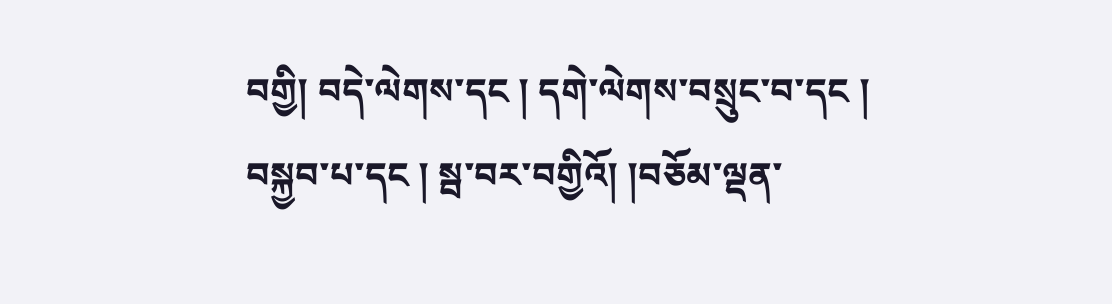བགྱི། བདེ་ལེགས་དང ། དགེ་ལེགས་བསྲུང་བ་དང ། བསྐྱབ་པ་དང ། སྦ་བར་བགྱིའོ། །བཅོམ་ལྡན་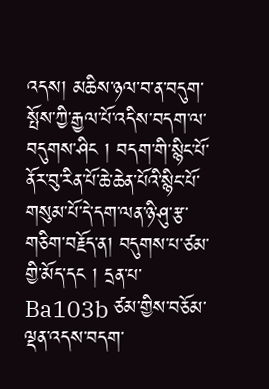འདས། མཆིས་ཉལ་བ་ན་བདུག་སྤོས་ཀྱི་རྒྱལ་པོ་འདིས་བདག་ལ་བདུགས་ཤིང ། བདག་གི་སྙིང་པོ་ནོར་བུ་རིན་པོ་ཆེ་ཆེན་པོའི་སྙིང་པོ་གསུམ་པོ་དེ་དག་ལན་ཉི་ཤུ་རྩ་གཅིག་བརྗོད་ན། བདུགས་པ་ཙམ་གྱི་མོད་དང ། དྲན་པ་ Ba103b ཙམ་གྱིས་བཅོམ་ལྡན་འདས་བདག་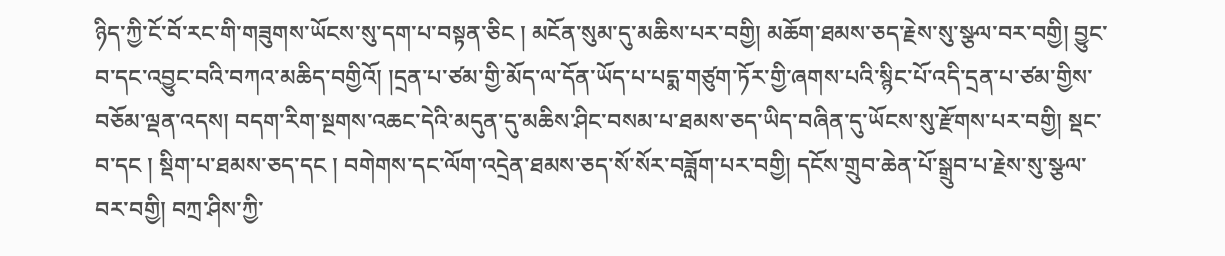ཉིད་ཀྱི་ངོ་བོ་རང་གི་གཟུགས་ཡོངས་སུ་དག་པ་བསྟན་ཅིང ། མངོན་སུམ་དུ་མཆིས་པར་བགྱི། མཆོག་ཐམས་ཅད་རྗེས་སུ་སྩལ་བར་བགྱི། བྱུང་བ་དང་འབྱུང་བའི་བཀའ་མཆིད་བགྱིའོ། །དྲན་པ་ཙམ་གྱི་མོད་ལ་དོན་ཡོད་པ་པདྨ་གཙུག་ཏོར་གྱི་ཞགས་པའི་སྙིང་པོ་འདི་དྲན་པ་ཙམ་གྱིས་བཅོམ་ལྡན་འདས། བདག་རིག་སྔགས་འཆང་དེའི་མདུན་དུ་མཆིས་ཤིང་བསམ་པ་ཐམས་ཅད་ཡིད་བཞིན་དུ་ཡོངས་སུ་རྫོགས་པར་བགྱི། སྡང་བ་དང ། སྡིག་པ་ཐམས་ཅད་དང ། བགེགས་དང་ལོག་འདྲེན་ཐམས་ཅད་སོ་སོར་བཟློག་པར་བགྱི། དངོས་གྲུབ་ཆེན་པོ་སྒྲུབ་པ་རྗེས་སུ་སྩལ་བར་བགྱི། བཀྲ་ཤིས་ཀྱི་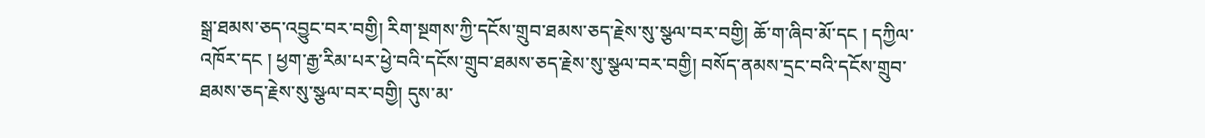སྒྲ་ཐམས་ཅད་འབྱུང་བར་བགྱི། རིག་སྔགས་ཀྱི་དངོས་གྲུབ་ཐམས་ཅད་རྗེས་སུ་སྩལ་བར་བགྱི། ཆོ་ག་ཞིབ་མོ་དང ། དཀྱིལ་འཁོར་དང ། ཕྱག་རྒྱ་རིམ་པར་ཕྱེ་བའི་དངོས་གྲུབ་ཐམས་ཅད་རྗེས་སུ་སྩལ་བར་བགྱི། བསོད་ནམས་དྲང་བའི་དངོས་གྲུབ་ཐམས་ཅད་རྗེས་སུ་སྩལ་བར་བགྱི། དུས་མ་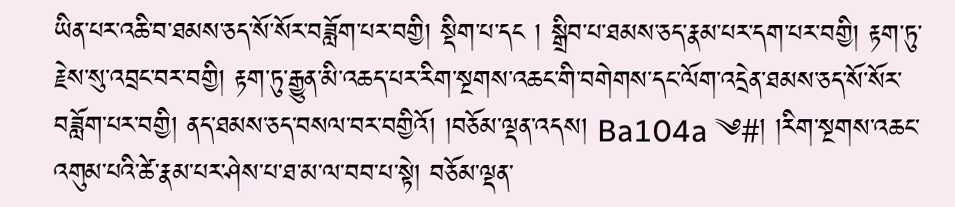ཡིན་པར་འཆི་བ་ཐམས་ཅད་སོ་སོར་བཟློག་པར་བགྱི། སྡིག་པ་དང ། སྒྲིབ་པ་ཐམས་ཅད་རྣམ་པར་དག་པར་བགྱི། རྟག་ཏུ་རྗེས་སུ་འབྲང་བར་བགྱི། རྟག་ཏུ་རྒྱུན་མི་འཆད་པར་རིག་སྔགས་འཆང་གི་བགེགས་དང་ལོག་འདྲེན་ཐམས་ཅད་སོ་སོར་བཟློག་པར་བགྱི། ནད་ཐམས་ཅད་བསལ་བར་བགྱིའོ། །བཅོམ་ལྡན་འདས། Ba104a ༄#། །རིག་སྔགས་འཆང་འགུམ་པའི་ཚེ་རྣམ་པར་ཤེས་པ་ཐ་མ་ལ་བབ་པ་སྟེ། བཅོམ་ལྡན་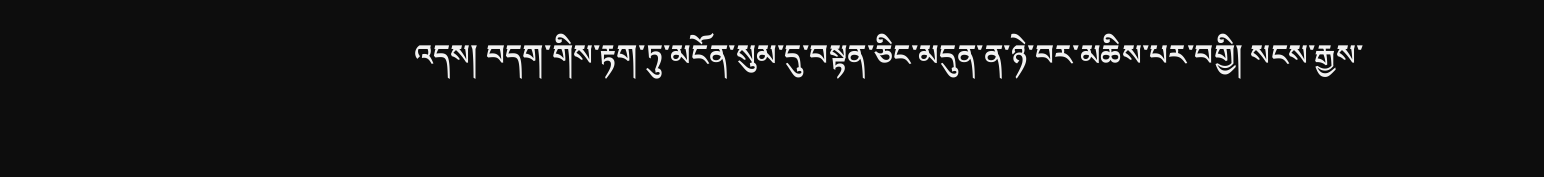འདས། བདག་གིས་རྟག་ཏུ་མངོན་སུམ་དུ་བསྟན་ཅིང་མདུན་ན་ཉེ་བར་མཆིས་པར་བགྱི། སངས་རྒྱས་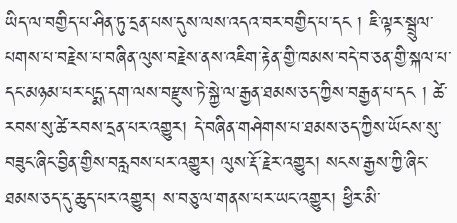ཡིད་ལ་བགྱིད་པ་ཤིན་ཏུ་དྲན་པས་དུས་ལས་འདའ་བར་བགྱིད་པ་དང ། ཇི་ལྟར་སྦྲུལ་པགས་པ་བརྗེས་པ་བཞིན་ལུས་བརྗེས་ནས་འཇིག་རྟེན་གྱི་ཁམས་བདེ་བ་ཅན་གྱི་སྐལ་པ་དང་མཉམ་པར་པདྨ་དག་ལས་བརྫུས་ཏེ་སྐྱེ་ལ་རྒྱན་ཐམས་ཅད་ཀྱིས་བརྒྱན་པ་དང ། ཚེ་རབས་སུ་ཚེ་རབས་དྲན་པར་འགྱུར། དེ་བཞིན་གཤེགས་པ་ཐམས་ཅད་ཀྱིས་ཡོངས་སུ་བཟུང་ཞིང་བྱིན་གྱིས་བརླབས་པར་འགྱུར། ལུས་རྡོ་རྗེར་འགྱུར། སངས་རྒྱས་ཀྱི་ཞིང་ཐམས་ཅད་དུ་ཆུད་པར་འགྱུར། ས་བཅུ་ལ་གནས་པར་ཡང་འགྱུར། ཕྱིར་མི་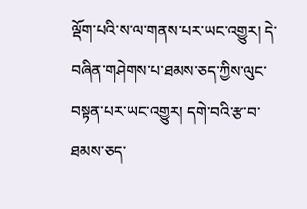ལྡོག་པའི་ས་ལ་གནས་པར་ཡང་འགྱུར། དེ་བཞིན་གཤེགས་པ་ཐམས་ཅད་ཀྱིས་ལུང་བསྟན་པར་ཡང་འགྱུར། དགེ་བའི་རྩ་བ་ཐམས་ཅད་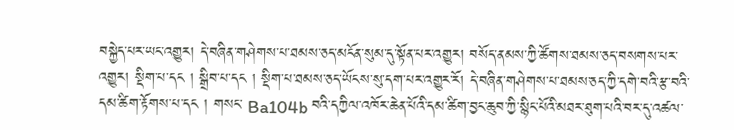བསྐྱེད་པར་ཡང་འགྱུར། དེ་བཞིན་གཤེགས་པ་ཐམས་ཅད་མངོན་སུམ་དུ་སྟོན་པར་འགྱུར། བསོད་ནམས་ཀྱི་ཚོགས་ཐམས་ཅད་བསགས་པར་འགྱུར། སྡིག་པ་དང ། སྒྲིབ་པ་དང ། སྡིག་པ་ཐམས་ཅད་ཡོངས་སུ་དག་པར་འགྱུར་རོ། དེ་བཞིན་གཤེགས་པ་ཐམས་ཅད་ཀྱི་དགེ་བའི་རྩ་བའི་དམ་ཚིག་རྟོགས་པ་དང ། གསང་ Ba104b བའི་དཀྱིལ་འཁོར་ཆེན་པོའི་དམ་ཚིག་བྱང་ཆུབ་ཀྱི་སྙིང་པོའི་མཐར་ཐུག་པའི་བར་དུ་འཚལ་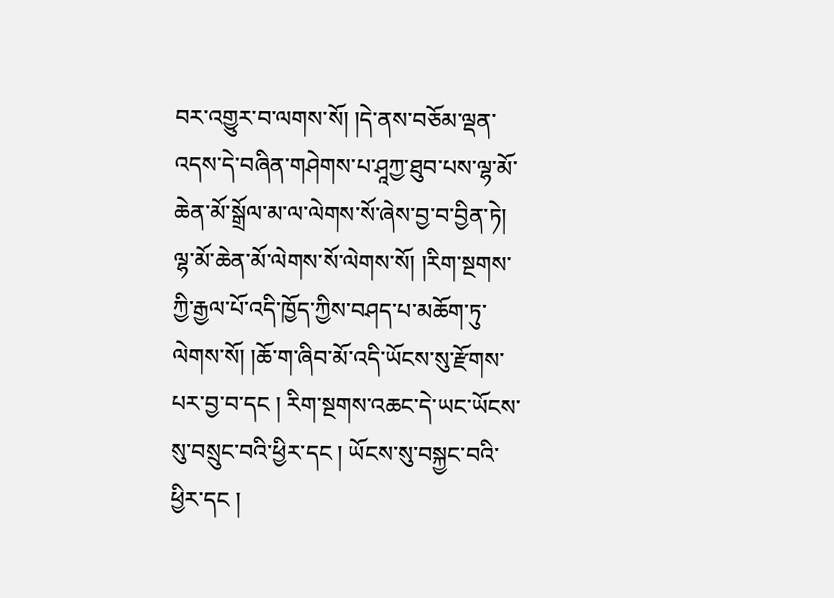བར་འགྱུར་བ་ལགས་སོ། །དེ་ནས་བཅོམ་ལྡན་འདས་དེ་བཞིན་གཤེགས་པ་ཤཱཀྱ་ཐུབ་པས་ལྷ་མོ་ཆེན་མོ་སྒྲོལ་མ་ལ་ལེགས་སོ་ཞེས་བྱ་བ་བྱིན་ཏེ། ལྷ་མོ་ཆེན་མོ་ལེགས་སོ་ལེགས་སོ། །རིག་སྔགས་ཀྱི་རྒྱལ་པོ་འདི་ཁྱོད་ཀྱིས་བཤད་པ་མཆོག་ཏུ་ལེགས་སོ། །ཆོ་ག་ཞིབ་མོ་འདི་ཡོངས་སུ་རྫོགས་པར་བྱ་བ་དང ། རིག་སྔགས་འཆང་དེ་ཡང་ཡོངས་སུ་བསྲུང་བའི་ཕྱིར་དང ། ཡོངས་སུ་བསྐྱང་བའི་ཕྱིར་དང །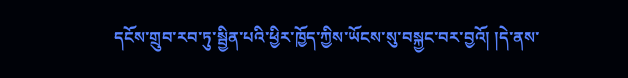དངོས་གྲུབ་རབ་ཏུ་སྦྱིན་པའི་ཕྱིར་ཁྱོད་ཀྱིས་ཡོངས་སུ་བསྐྱང་བར་བྱའོ། །དེ་ནས་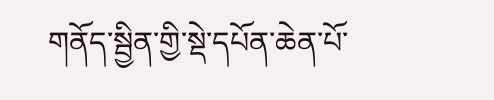གནོད་སྦྱིན་གྱི་སྡེ་དཔོན་ཆེན་པོ་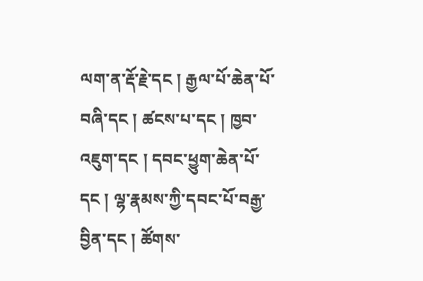ལག་ན་རྡོ་རྗེ་དང ། རྒྱལ་པོ་ཆེན་པོ་བཞི་དང ། ཚངས་པ་དང ། ཁྱབ་འཇུག་དང ། དབང་ཕྱུག་ཆེན་པོ་དང ། ལྷ་རྣམས་ཀྱི་དབང་པོ་བརྒྱ་བྱིན་དང ། ཚོགས་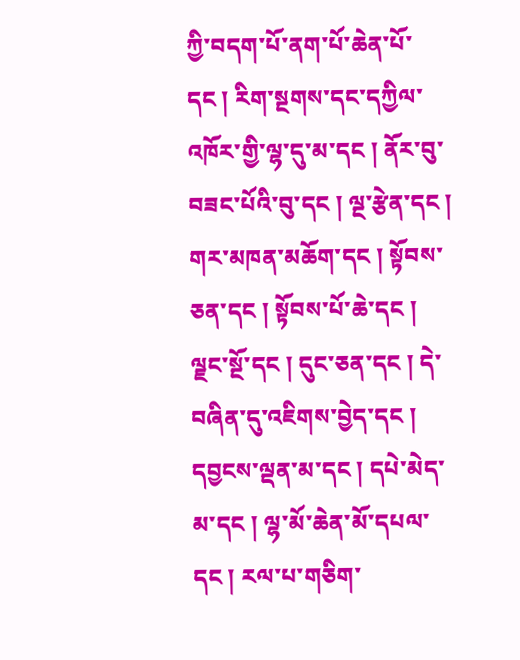ཀྱི་བདག་པོ་ནག་པོ་ཆེན་པོ་དང ། རིག་སྔགས་དང་དཀྱིལ་འཁོར་གྱི་ལྷ་དུ་མ་དང ། ནོར་བུ་བཟང་པོའི་བུ་དང ། ལྔ་རྩེན་དང ། གར་མཁན་མཆོག་དང ། སྟོབས་ཅན་དང ། སྟོབས་པོ་ཆེ་དང ། ལྗང་སྔོ་དང ། དུང་ཅན་དང ། དེ་བཞིན་དུ་འཇིགས་བྱེད་དང ། དབྱངས་ལྡན་མ་དང ། དཔེ་མེད་མ་དང ། ལྷ་མོ་ཆེན་མོ་དཔལ་དང ། རལ་པ་གཅིག་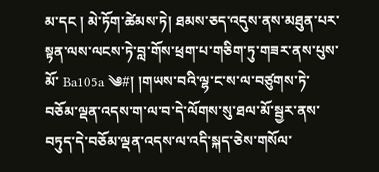མ་དང ། མེ་ཏོག་ཚེམས་ཏེ། ཐམས་ཅད་འདུས་ནས་མཐུན་པར་སྟན་ལས་ལངས་ཏེ་བླ་གོས་ཕྲག་པ་གཅིག་ཏུ་གཟར་ནས་པུས་མོ་ Ba105a ༄#། །གཡས་བའི་ལྷ་ང་ས་ལ་བཙུགས་ཏེ་བཅོམ་ལྡན་འདས་ག་ལ་བ་དེ་ལོགས་སུ་ཐལ་མོ་སྦྱར་ནས་བཏུད་དེ་བཅོམ་ལྡན་འདས་ལ་འདི་སྐད་ཅེས་གསོལ་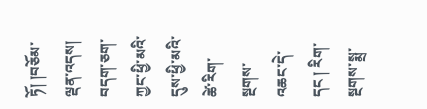ཏོ། །བཅོམ་ལྡན་འདས། བདག་ཅག་ཀྱང་ཕྱི་མའི་དུས་ཕྱི་མའི་ཚེ་རིག་སྔགས་འཆང་དེ་དང ། རིག་སྔགས་སྨྲ་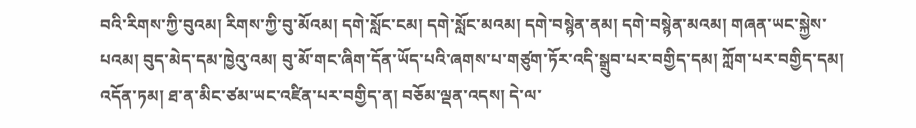བའི་རིགས་ཀྱི་བུའམ། རིགས་ཀྱི་བུ་མོའམ། དགེ་སློང་ངམ། དགེ་སློང་མའམ། དགེ་བསྙེན་ནམ། དགེ་བསྙེན་མའམ། གཞན་ཡང་སྐྱེས་པའམ། བུད་མེད་དམ་ཁྱེའུ་འམ། བུ་མོ་གང་ཞིག་དོན་ཡོད་པའི་ཞགས་པ་གཙུག་ཏོར་འདི་སྒྲུབ་པར་བགྱིད་དམ། ཀློག་པར་བགྱིད་དམ། འདོན་ཏམ། ཐ་ན་མིང་ཙམ་ཡང་འཛིན་པར་བགྱིད་ན། བཅོམ་ལྡན་འདས། དེ་ལ་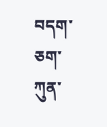བདག་ཅག་ཀུན་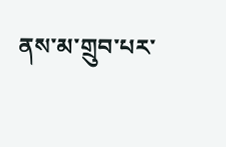ནས་མ་གྲུབ་པར་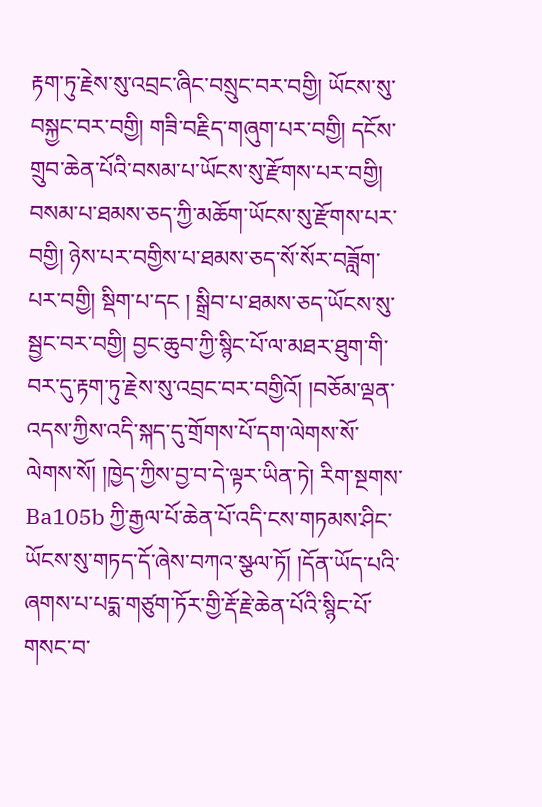རྟག་ཏུ་རྗེས་སུ་འབྲང་ཞིང་བསྲུང་བར་བགྱི། ཡོངས་སུ་བསྐྱང་བར་བགྱི། གཟི་བརྗིད་གཞུག་པར་བགྱི། དངོས་གྲུབ་ཆེན་པོའི་བསམ་པ་ཡོངས་སུ་རྫོགས་པར་བགྱི། བསམ་པ་ཐམས་ཅད་ཀྱི་མཆོག་ཡོངས་སུ་རྫོགས་པར་བགྱི། ཉེས་པར་བགྱིས་པ་ཐམས་ཅད་སོ་སོར་བཟློག་པར་བགྱི། སྡིག་པ་དང ། སྒྲིབ་པ་ཐམས་ཅད་ཡོངས་སུ་སྦྱང་བར་བགྱི། བྱང་ཆུབ་ཀྱི་སྙིང་པོ་ལ་མཐར་ཐུག་གི་བར་དུ་རྟག་ཏུ་རྗེས་སུ་འབྲང་བར་བགྱིའོ། །བཅོམ་ལྡན་འདས་ཀྱིས་འདི་སྐད་དུ་གྲོགས་པོ་དག་ལེགས་སོ་ལེགས་སོ། །ཁྱེད་ཀྱིས་བྱ་བ་དེ་ལྟར་ཡིན་ཏེ། རིག་སྔགས་ Ba105b ཀྱི་རྒྱལ་པོ་ཆེན་པོ་འདི་ངས་གཏམས་ཤིང་ཡོངས་སུ་གཏད་དོ་ཞེས་བཀའ་སྩལ་ཏོ། །དོན་ཡོད་པའི་ཞགས་པ་པདྨ་གཙུག་ཏོར་གྱི་རྡོ་རྗེ་ཆེན་པོའི་སྙིང་པོ་གསང་བ་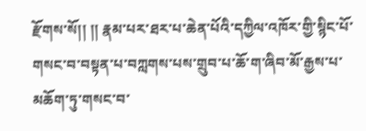རྫོགས་སོ།། །། རྣམ་པར་ཐར་པ་ཆེན་པོའི་དཀྱིལ་འཁོར་གྱི་སྙིང་པོ་གསང་བ་བསྟན་པ་བཀླགས་པས་གྲུབ་པ་ཆོ་ག་ཞིབ་མོ་རྒྱས་པ་མཆོག་ཏུ་གསང་བ་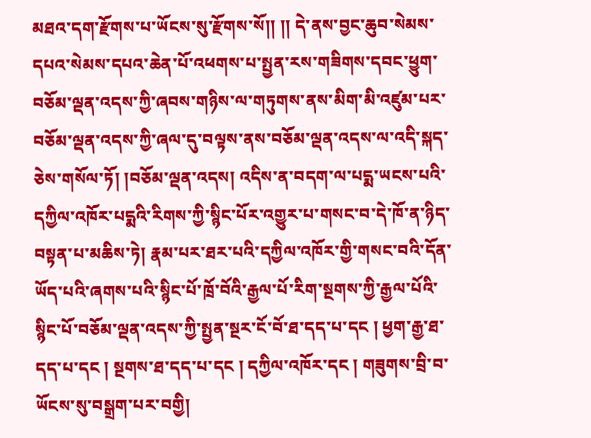མཐའ་དག་རྫོགས་པ་ཡོངས་སུ་རྫོགས་སོ།། །། དེ་ནས་བྱང་ཆུབ་སེམས་དཔའ་སེམས་དཔའ་ཆེན་པོ་འཕགས་པ་སྤྱན་རས་གཟིགས་དབང་ཕྱུག་བཅོམ་ལྡན་འདས་ཀྱི་ཞབས་གཉིས་ལ་གཏུགས་ནས་མིག་མི་འཛུམ་པར་བཅོམ་ལྡན་འདས་ཀྱི་ཞལ་དུ་བལྟས་ནས་བཅོམ་ལྡན་འདས་ལ་འདི་སྐད་ཅེས་གསོལ་ཏོ། །བཅོམ་ལྡན་འདས། འདིས་ན་བདག་ལ་པདྨ་ཡངས་པའི་དཀྱིལ་འཁོར་པདྨའི་རིགས་ཀྱི་སྙིང་པོར་འགྱུར་པ་གསང་བ་དེ་ཁོ་ན་ཉིད་བསྟན་པ་མཆིས་ཏེ། རྣམ་པར་ཐར་པའི་དཀྱིལ་འཁོར་གྱི་གསང་བའི་དོན་ཡོད་པའི་ཞགས་པའི་སྙིང་པོ་ཁྲོ་བོའི་རྒྱལ་པོ་རིག་སྔགས་ཀྱི་རྒྱལ་པོའི་སྙིང་པོ་བཅོམ་ལྡན་འདས་ཀྱི་སྤྱན་སྔར་ངོ་བོ་ཐ་དད་པ་དང ། ཕྱག་རྒྱ་ཐ་དད་པ་དང ། སྔགས་ཐ་དད་པ་དང ། དཀྱིལ་འཁོར་དང ། གཟུགས་བྲི་བ་ཡོངས་སུ་བསྒྲག་པར་བགྱི།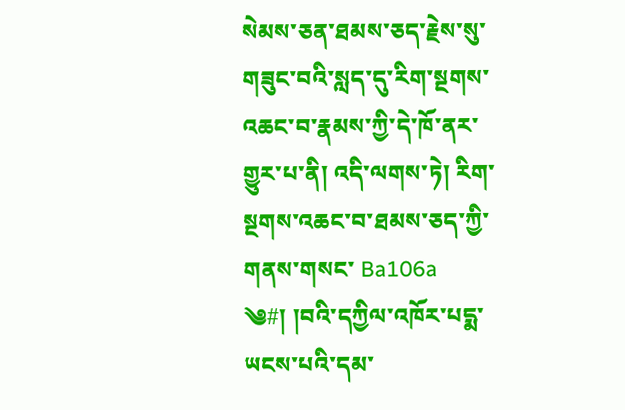སེམས་ཅན་ཐམས་ཅད་རྗེས་སུ་གཟུང་བའི་སླད་དུ་རིག་སྔགས་འཆང་བ་རྣམས་ཀྱི་དེ་ཁོ་ནར་གྱུར་པ་ནི། འདི་ལགས་ཏེ། རིག་སྔགས་འཆང་བ་ཐམས་ཅད་ཀྱི་གནས་གསང་ Ba106a ༄#། །བའི་དཀྱིལ་འཁོར་པདྨ་ཡངས་པའི་དམ་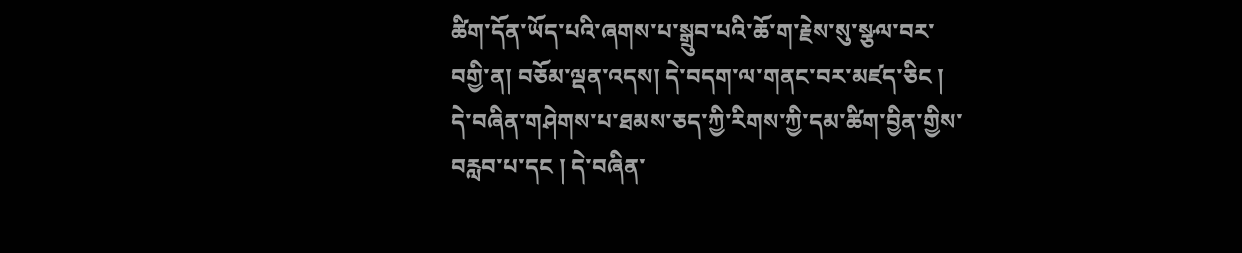ཚིག་དོན་ཡོད་པའི་ཞགས་པ་སྒྲུབ་པའི་ཆོ་ག་རྗེས་སུ་སྩལ་བར་བགྱི་ན། བཅོམ་ལྡན་འདས། དེ་བདག་ལ་གནང་བར་མཛད་ཅིང ། དེ་བཞིན་གཤེགས་པ་ཐམས་ཅད་ཀྱི་རིགས་ཀྱི་དམ་ཚིག་བྱིན་གྱིས་བརླབ་པ་དང ། དེ་བཞིན་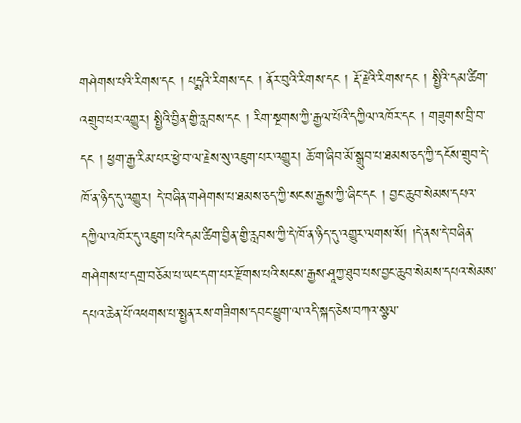གཤེགས་པའི་རིགས་དང ། པདྨའི་རིགས་དང ། ནོར་བུའི་རིགས་དང ། རྡོ་རྗེའི་རིགས་དང ། སྤྱིའི་དམ་ཚིག་འགྲུབ་པར་འགྱུར། སྤྱིའི་བྱིན་གྱི་རླབས་དང ། རིག་སྔགས་ཀྱི་རྒྱལ་པོའི་དཀྱིལ་འཁོར་དང ། གཟུགས་བྲི་བ་དང ། ཕྱག་རྒྱ་རིམ་པར་ཕྱེ་བ་ལ་རྗེས་སུ་འཇུག་པར་འགྱུར། ཆོ་ག་ཞིབ་མོ་སྒྲུབ་པ་ཐམས་ཅད་ཀྱི་དངོས་གྲུབ་དེ་ཁོ་ན་ཉིད་དུ་འགྱུར། དེ་བཞིན་གཤེགས་པ་ཐམས་ཅད་ཀྱི་སངས་རྒྱས་ཀྱི་ཞིང་དང ། བྱང་ཆུབ་སེམས་དཔའ་དཀྱིལ་འཁོར་དུ་འཇུག་པའི་དམ་ཚིག་བྱིན་གྱི་རླབས་ཀྱི་དེ་ཁོ་ན་ཉིད་དུ་འགྱུར་ལགས་སོ། །དེ་ནས་དེ་བཞིན་གཤེགས་པ་དགྲ་བཅོམ་པ་ཡང་དག་པར་རྫོགས་པའི་སངས་རྒྱས་ཤཱཀྱ་ཐུབ་པས་བྱང་ཆུབ་སེམས་དཔའ་སེམས་དཔའ་ཆེན་པོ་འཕགས་པ་སྤྱན་རས་གཟིགས་དབང་ཕྱུག་ལ་འདི་སྐད་ཅེས་བཀའ་སྩལ་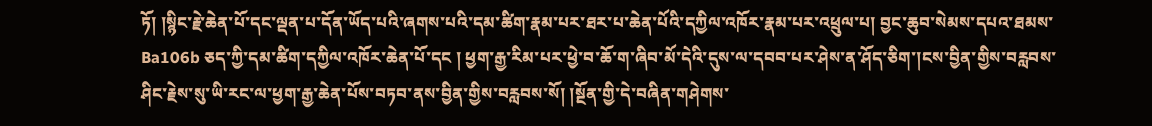ཏོ། །སྙིང་རྗེ་ཆེན་པོ་དང་ལྡན་པ་དོན་ཡོད་པའི་ཞགས་པའི་དམ་ཚིག་རྣམ་པར་ཐར་པ་ཆེན་པོའི་དཀྱིལ་འཁོར་རྣམ་པར་འཕྲུལ་པ། བྱང་ཆུབ་སེམས་དཔའ་ཐམས་ Ba106b ཅད་ཀྱི་དམ་ཚིག་དཀྱིལ་འཁོར་ཆེན་པོ་དང ། ཕྱག་རྒྱ་རིམ་པར་ཕྱེ་བ་ཆོ་ག་ཞིབ་མོ་དེའི་དུས་ལ་དབབ་པར་ཤེས་ན་ཤོད་ཅིག་།ངས་བྱིན་གྱིས་བརླབས་ཤིང་རྗེས་སུ་ཡི་རང་ལ་ཕྱག་རྒྱ་ཆེན་པོས་བཏབ་ནས་བྱིན་གྱིས་བརླབས་སོ། །སྔོན་གྱི་དེ་བཞིན་གཤེགས་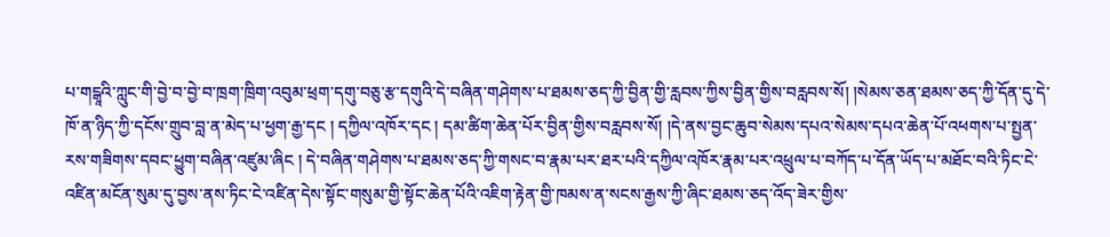པ་གངྒཱའི་ཀླུང་གི་བྱེ་བ་བྱེ་བ་ཁྲག་ཁྲིག་འབུམ་ཕྲག་དགུ་བཅུ་རྩ་དགུའི་དེ་བཞིན་གཤེགས་པ་ཐམས་ཅད་ཀྱི་བྱིན་གྱི་རླབས་ཀྱིས་བྱིན་གྱིས་བརླབས་སོ། །སེམས་ཅན་ཐམས་ཅད་ཀྱི་དོན་དུ་དེ་ཁོ་ན་ཉིད་ཀྱི་དངོས་གྲུབ་བླ་ན་མེད་པ་ཕྱག་རྒྱ་དང ། དཀྱིལ་འཁོར་དང ། དམ་ཚིག་ཆེན་པོར་བྱིན་གྱིས་བརླབས་སོ། །དེ་ནས་བྱང་ཆུབ་སེམས་དཔའ་སེམས་དཔའ་ཆེན་པོ་འཕགས་པ་སྤྱན་རས་གཟིགས་དབང་ཕྱུག་བཞིན་འཛུམ་ཞིང ། དེ་བཞིན་གཤེགས་པ་ཐམས་ཅད་ཀྱི་གསང་བ་རྣམ་པར་ཐར་པའི་དཀྱིལ་འཁོར་རྣམ་པར་འཕྲུལ་པ་བཀོད་པ་དོན་ཡོད་པ་མཐོང་བའི་ཏིང་ངེ་འཛིན་མངོན་སུམ་དུ་བྱས་ནས་ཏིང་ངེ་འཛིན་དེས་སྟོང་གསུམ་གྱི་སྟོང་ཆེན་པོའི་འཇིག་རྟེན་གྱི་ཁམས་ན་སངས་རྒྱས་ཀྱི་ཞིང་ཐམས་ཅད་འོད་ཟེར་གྱིས་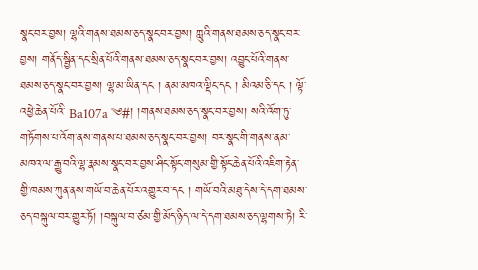སྣང་བར་བྱས། ལྷའི་གནས་ཐམས་ཅད་སྣང་བར་བྱས། ཀླུའི་གནས་ཐམས་ཅད་སྣང་བར་བྱས། གནོད་སྦྱིན་དང་སྲིན་པོའི་གནས་ཐམས་ཅད་སྣང་བར་བྱས། འབྱུང་པོའི་གནས་ཐམས་ཅད་སྣང་བར་བྱས། ལྷ་མ་ཡིན་དང ། ནམ་མཁའ་ལྡིང་དང ། མིའམ་ཅི་དང ། ལྟོ་འཕྱེ་ཆེན་པོའི་ Ba107a ༄#། །གནས་ཐམས་ཅད་སྣང་བར་བྱས། སའི་འོག་ཏུ་གཏོགས་པ་འོག་ནས་གནས་པ་ཐམས་ཅད་སྣང་བར་བྱས། བར་སྣང་གི་གནས་ནམ་མཁའ་ལ་རྒྱུ་བའི་ལྷ་རྣམས་སྣང་བར་བྱས་ཤིང་སྟོང་གསུམ་གྱི་སྟོང་ཆེན་པོའི་འཇིག་རྟེན་གྱི་ཁམས་ཀུན་ནས་གཡོ་བ་ཆེན་པོར་འགྱུར་བ་དང ། གཡོ་བའི་མཐུ་དེས་དེ་དག་ཐམས་ཅད་བསྐུལ་བར་གྱུར་ཏོ། །བསྐུལ་བ་ཙམ་གྱི་མོད་ཉིད་ལ་དེ་དག་ཐམས་ཅད་ལྷགས་ཏེ། རི་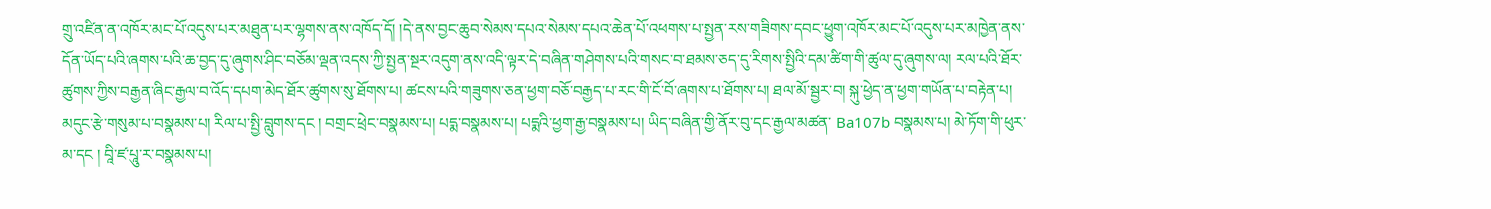གྲུ་འཛིན་ན་འཁོར་མང་པོ་འདུས་པར་མཐུན་པར་ལྷགས་ནས་འཁོད་དོ། །དེ་ནས་བྱང་ཆུབ་སེམས་དཔའ་སེམས་དཔའ་ཆེན་པོ་འཕགས་པ་སྤྱན་རས་གཟིགས་དབང་ཕྱུག་འཁོར་མང་པོ་འདུས་པར་མཁྱེན་ནས་དོན་ཡོད་པའི་ཞགས་པའི་ཆ་བྱད་དུ་ཞུགས་ཤིང་བཅོམ་ལྡན་འདས་ཀྱི་སྤྱན་སྔར་འདུག་ནས་འདི་ལྟར་དེ་བཞིན་གཤེགས་པའི་གསང་བ་ཐམས་ཅད་དུ་རིགས་སྤྱིའི་དམ་ཚིག་གི་ཚུལ་དུ་ཞུགས་ལ། རལ་པའི་ཐོར་ཚུགས་ཀྱིས་བརྒྱན་ཞིང་རྒྱལ་བ་འོད་དཔག་མེད་ཐོར་ཚུགས་སུ་ཐོགས་པ། ཚངས་པའི་གཟུགས་ཅན་ཕྱག་བཅོ་བརྒྱད་པ་རང་གི་ངོ་བོ་ཞགས་པ་ཐོགས་པ། ཐལ་མོ་སྦྱར་བ། སྐུ་ཕྱེད་ན་ཕྱག་གཡོན་པ་བརྟེན་པ། མདུང་རྩེ་གསུམ་པ་བསྣམས་པ། རིལ་པ་སྤྱི་བླུགས་དང ། བགྲང་ཕྲེང་བསྣམས་པ། པདྨ་བསྣམས་པ། པདྨའི་ཕྱག་རྒྱ་བསྣམས་པ། ཡིད་བཞིན་གྱི་ནོར་བུ་དང་རྒྱལ་མཚན་ Ba107b བསྣམས་པ། མེ་ཏོག་གི་ཕུར་མ་དང ། བཱི་ཛ་པཱུ་ར་བསྣམས་པ།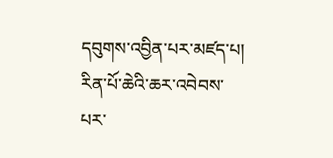དབུགས་འབྱིན་པར་མཛད་པ། རིན་པོ་ཆེའི་ཆར་འབེབས་པར་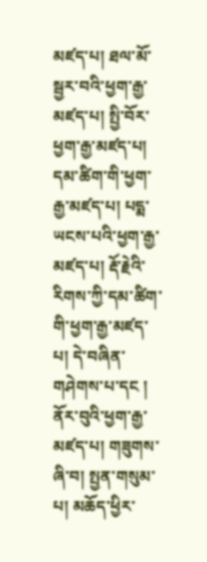མཛད་པ། ཐལ་མོ་སྦྱར་བའི་ཕྱག་རྒྱ་མཛད་པ། སྤྱི་བོར་ཕྱག་རྒྱ་མཛད་པ། དམ་ཚིག་གི་ཕྱག་རྒྱ་མཛད་པ། པདྨ་ཡངས་པའི་ཕྱག་རྒྱ་མཛད་པ། རྡོ་རྗེའི་རིགས་ཀྱི་དམ་ཚིག་གི་ཕྱག་རྒྱ་མཛད་པ། དེ་བཞིན་གཤེགས་པ་དང ། ནོར་བུའི་ཕྱག་རྒྱ་མཛད་པ། གཟུགས་ཞི་བ། སྤྱན་གསུམ་པ། མཆོད་ཕྱིར་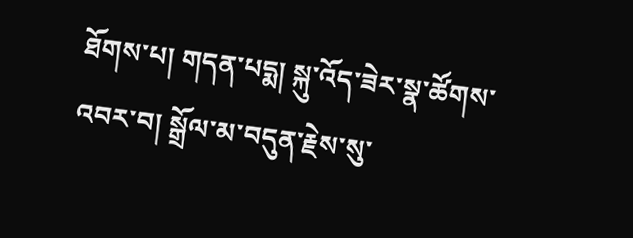ཐོགས་པ། གདན་པདྨ། སྐུ་འོད་ཟེར་སྣ་ཚོགས་འབར་བ། སྒྲོལ་མ་བདུན་རྗེས་སུ་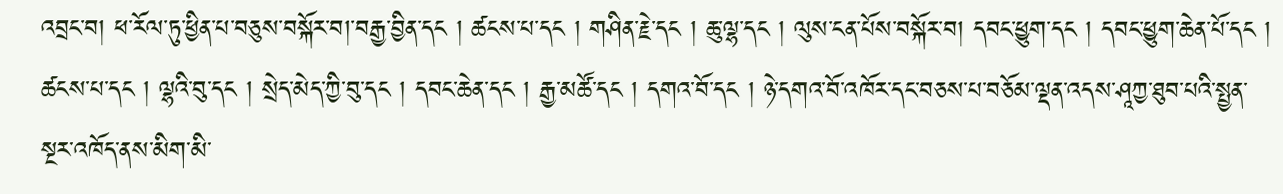འབྲང་བ། ཕ་རོལ་ཏུ་ཕྱིན་པ་བཅུས་བསྐོར་བ།་བརྒྱ་བྱིན་དང ། ཚངས་པ་དང ། གཤིན་རྗེ་དང ། ཆུ་ལྷ་དང ། ལུས་ངན་པོས་བསྐོར་བ། དབང་ཕྱུག་དང ། དབང་ཕྱུག་ཆེན་པོ་དང ། ཚངས་པ་དང ། ལྷའི་བུ་དང ། སྲེད་མེད་ཀྱི་བུ་དང ། དབང་ཆེན་དང ། རྒྱ་མཚོ་དང ། དགའ་བོ་དང ། ཉེ་དགའ་བོ་འཁོར་དང་བཅས་པ་བཅོམ་ལྡན་འདས་ཤཱཀྱ་ཐུབ་པའི་སྤྱན་སྔར་འཁོད་ནས་མིག་མི་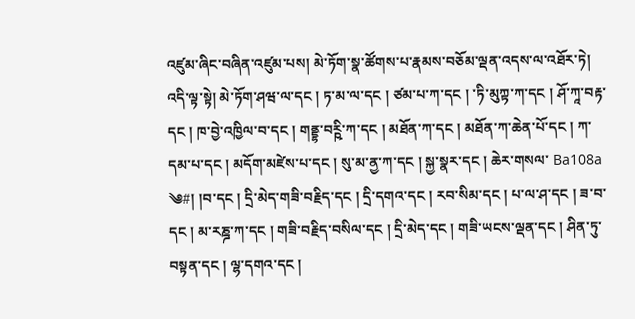འཛུམ་ཞིང་བཞིན་འཛུམ་པས། མེ་ཏོག་སྣ་ཚོགས་པ་རྣམས་བཅོམ་ལྡན་འདས་ལ་འཐོར་ཏེ། འདི་ལྟ་སྟེ། མེ་ཏོག་ཤཝ་ལ་དང ། ཏ་མ་ལ་དང ། ཙམ་པ་ཀ་དང ། ་ཏི་མུཀྟ་ཀ་དང ། ཤོ་ཀཱ་བརྟ་དང ། ཁ་བྱེ་འཁྱིལ་བ་དང ། གནྡྷ་བཪྵི་ཀ་དང ། མཐོན་ཀ་དང ། མཐོན་ཀ་ཆེན་པོ་དང ། ཀ་དམ་པ་དང ། མདོག་མཛེས་པ་དང ། སུ་མ་ནྱ་ཀ་དང ། སྐྱ་སྣར་དང ། ཆེར་གསལ་ Ba108a ༄#། །བ་དང ། དྲི་མེད་གཟི་བརྗིད་དང ། དྲི་དགའ་དང ། རབ་སིམ་དང ། པ་ལ་ཤ་དང ། ཟ་བ་དང ། མ་རཎྜ་ཀ་དང ། གཟི་བརྗིད་བསིལ་དང ། དྲི་མེད་དང ། གཟི་ཡངས་ལྡན་དང ། ཤིན་ཏུ་བསྟན་དང ། ལྷ་དགའ་དང །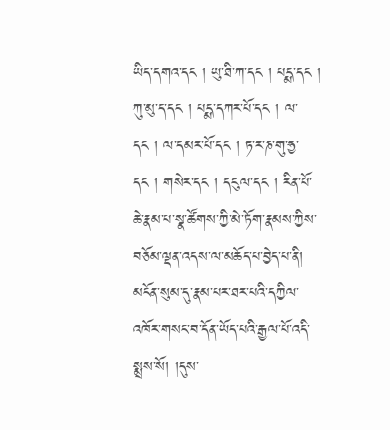ཡིད་དགའ་དང ། ཡུ་ཐི་ཀ་དང ། པདྨ་དང ། ཀུ་མུ་ད་དང ། པདྨ་དཀར་པོ་དང ། ལ་དང ། ལ་དམར་པོ་དང ། ཏ་ར་ཎ་གུ་ཧྱ་དང ། གསེར་དང ། དངུལ་དང ། རིན་པོ་ཆེ་རྣམ་པ་སྣ་ཚོགས་ཀྱི་མེ་ཏོག་རྣམས་ཀྱིས་བཅོམ་ལྡན་འདས་ལ་མཆོད་པ་བྱེད་པ་ནི། མངོན་སུམ་དུ་རྣམ་པར་ཐར་པའི་དཀྱིལ་འཁོར་གསང་བ་དོན་ཡོད་པའི་རྒྱལ་པོ་འདི་སྨྲས་སོ། །དུས་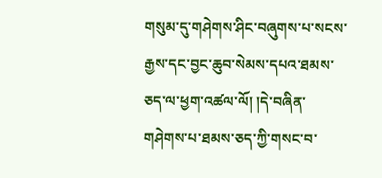གསུམ་དུ་གཤེགས་ཤིང་བཞུགས་པ་སངས་རྒྱས་དང་བྱང་ཆུབ་སེམས་དཔའ་ཐམས་ཅད་ལ་ཕྱག་འཚལ་ལོ། །དེ་བཞིན་གཤེགས་པ་ཐམས་ཅད་ཀྱི་གསང་བ་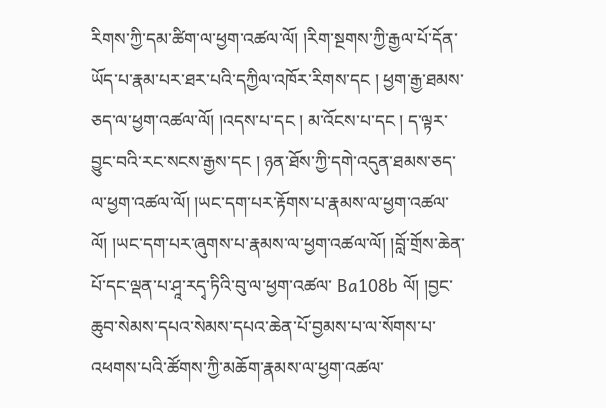རིགས་ཀྱི་དམ་ཚིག་ལ་ཕྱག་འཚལ་ལོ། །རིག་སྔགས་ཀྱི་རྒྱལ་པོ་དོན་ཡོད་པ་རྣམ་པར་ཐར་པའི་དཀྱིལ་འཁོར་རིགས་དང ། ཕྱག་རྒྱ་ཐམས་ཅད་ལ་ཕྱག་འཚལ་ལོ། །འདས་པ་དང ། མ་འོངས་པ་དང ། ད་ལྟར་བྱུང་བའི་རང་སངས་རྒྱས་དང ། ཉན་ཐོས་ཀྱི་དགེ་འདུན་ཐམས་ཅད་ལ་ཕྱག་འཚལ་ལོ། །ཡང་དག་པར་རྟོགས་པ་རྣམས་ལ་ཕྱག་འཚལ་ལོ། །ཡང་དག་པར་ཞུགས་པ་རྣམས་ལ་ཕྱག་འཚལ་ལོ། །བློ་གྲོས་ཆེན་པོ་དང་ལྡན་པ་ཤཱ་རདྭ་ཏིའི་བུ་ལ་ཕྱག་འཚལ་ Ba108b ལོ། །བྱང་ཆུབ་སེམས་དཔའ་སེམས་དཔའ་ཆེན་པོ་བྱམས་པ་ལ་སོགས་པ་འཕགས་པའི་ཚོགས་ཀྱི་མཆོག་རྣམས་ལ་ཕྱག་འཚལ་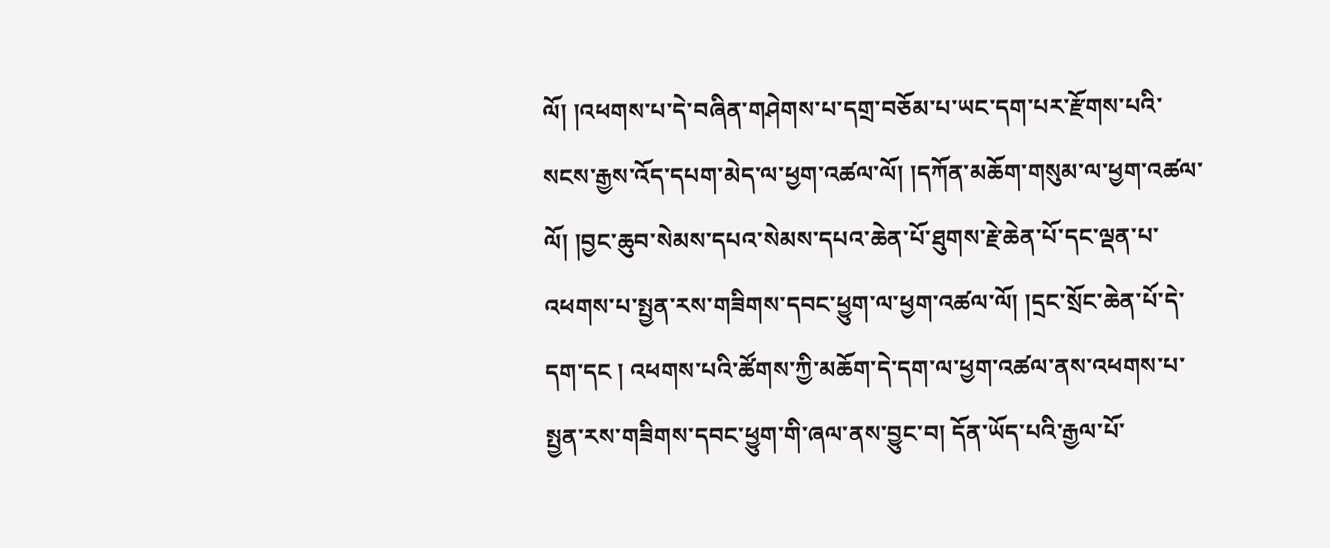ལོ། །འཕགས་པ་དེ་བཞིན་གཤེགས་པ་དགྲ་བཅོམ་པ་ཡང་དག་པར་རྫོགས་པའི་སངས་རྒྱས་འོད་དཔག་མེད་ལ་ཕྱག་འཚལ་ལོ། །དཀོན་མཆོག་གསུམ་ལ་ཕྱག་འཚལ་ལོ། །བྱང་ཆུབ་སེམས་དཔའ་སེམས་དཔའ་ཆེན་པོ་ཐུགས་རྗེ་ཆེན་པོ་དང་ལྡན་པ་འཕགས་པ་སྤྱན་རས་གཟིགས་དབང་ཕྱུག་ལ་ཕྱག་འཚལ་ལོ། །དྲང་སྲོང་ཆེན་པོ་དེ་དག་དང ། འཕགས་པའི་ཚོགས་ཀྱི་མཆོག་དེ་དག་ལ་ཕྱག་འཚལ་ནས་འཕགས་པ་སྤྱན་རས་གཟིགས་དབང་ཕྱུག་གི་ཞལ་ནས་བྱུང་བ། དོན་ཡོད་པའི་རྒྱལ་པོ་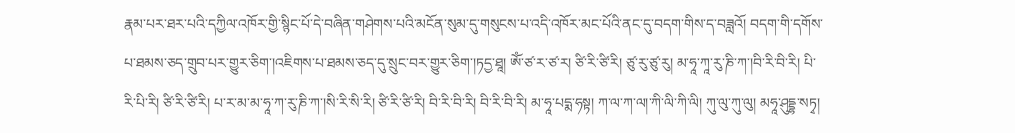རྣམ་པར་ཐར་པའི་དཀྱིལ་འཁོར་གྱི་སྙིང་པོ་དེ་བཞིན་གཤེགས་པའི་མངོན་སུམ་དུ་གསུངས་པ་འདི་འཁོར་མང་པོའི་ནང་དུ་བདག་གིས་ད་བཟླའོ། བདག་གི་དགོས་པ་ཐམས་ཅད་གྲུབ་པར་གྱུར་ཅིག་།འཇིགས་པ་ཐམས་ཅད་དུ་སྲུང་བར་གྱུར་ཅིག་།ཏདྱ་ཐཱ། ཨོཾ་ཙ་ར་ཙ་ར། ཙི་རི་ཙི་རི། ཙུ་རུ་ཙུ་རུ། མ་ཧཱ་ཀཱ་རུ་ཎི་ཀ་།བི་རི་བི་རི། པི་རི་པི་རི། ཙི་རི་ཙི་རི། པ་ར་མ་མ་ཧཱ་ཀ་རུ་ཎི་ཀ་།སི་རི་སི་རི། ཙི་རི་ཙི་རི། བི་རི་བི་རི། བི་རི་བི་རི། མ་ཧཱ་པདྨ་ཧསྟ། ཀ་ལ་ཀ་ལ།་ཀི་ལི་ཀི་ལི། ཀུ་ལུ་ཀུ་ལུ། མཧཱ་ཤུདྡྷ་སཏྭ།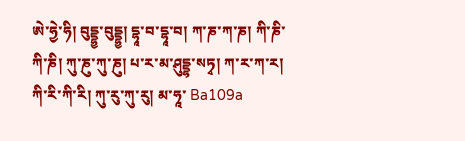ཨེ་ཧྱེ་ཧི། བུདྡྷྱ་བུདྡྷྱ། དྷཱ་བ་དྷཱ་བ། ཀ་ཎ་ཀ་ཎ། ཀི་ཎི་ཀི་ཎི། ཀུ་ཎུ་ཀུ་ཎུ། པ་ར་མ་ཤུདྡྷ་སཏྭ། ཀ་ར་ཀ་ར། ཀི་རི་ཀི་རི། ཀུ་རུ་ཀུ་རུ། མ་ཧཱ་ Ba109a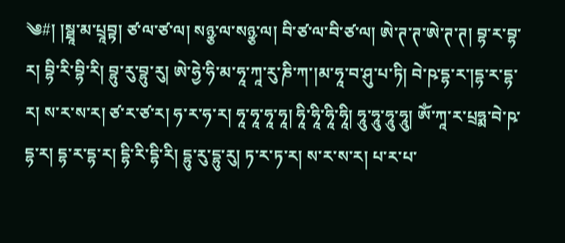༄#། །སྠཱ་མ་པྲཱབྟ། ཙ་ལ་ཙ་ལ། སཉྩ་ལ་སཉྩ་ལ། བི་ཙ་ལ་བི་ཙ་ལ། ཨེ་ཊ་ཊ་ཨེ་ཊ་ཊ། བྷ་ར་བྷ་ར། བྷི་རི་བྷི་རི། བྷུ་རུ་བྷུ་རུ། ཨེ་ཧྱེ་ཧི་མ་ཧཱ་ཀཱ་རུ་ཎི་ཀ་།མ་ཧཱ་བ་ཤུ་པ་ཏི། བེ་ཥ་དྷ་ར་།དྷ་ར་དྷ་ར། ས་ར་ས་ར། ཙ་ར་ཙ་ར། ཧ་ར་ཧ་ར། ཧཱ་ཧཱ་ཧཱ་ཧཱ། ཧཱི་ཧཱི་ཧཱི་ཧཱི། ཧཱུ་ཧཱུ་ཧཱུ་ཧཱུ། ཨོཾ་ཀཱ་ར་པྲཧྨ་བེ་ཥ་དྷ་ར། དྷ་ར་དྷ་ར། དྷི་རི་དྷི་རི། དྷུ་རུ་དྷུ་རུ། ཏ་ར་ཏ་ར། ས་ར་ས་ར། པ་ར་པ་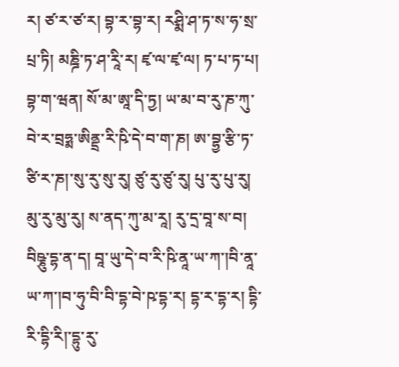ར། ཙ་ར་ཙ་ར། བྷ་ར་བྷ་ར། རཤྨི་ཤ་ཏ་ས་ཧ་སྲ་པྲ་ཏི། མཎྜི་ཏ་ཤ་རཱི་ར། ཛྭ་ལ་ཛྭ་ལ། ཏ་པ་ཏ་པ། བྷ་ག་ཝན། སོ་མ་ཨཱ་དི་ཏྱ། ཡ་མ་བ་རུ་ཎ་ཀུ་བེ་ར་བྲཧྨ་ཨིནྡྲ་རི་ཥི་དེ་བ་ག་ཎ། ཨ་བྷྱ་རྩི་ཏ་ཙི་ར་ཎ།་སུ་རུ་སུ་རུ། ཙུ་རུ་ཙུ་རུ། པུ་རུ་པུ་རུ། མུ་རུ་མུ་རུ། ས་ནད་ཀུ་མ་རཱ། རུ་དྲ་བཱ་ས་བ། བིཥྞུ་དྷ་ན་ད། བཱ་ཡུ་དེ་བ་རི་ཥི་ནཱ་ཡ་ཀ་།བི་ནཱ་ཡ་ཀ་།བ་ཧུ་བི་བི་དྷ་བེ་ཥ་དྷ་ར། དྷ་ར་དྷ་ར། དྷི་རི་དྷི་རི།་དྷུ་རུ་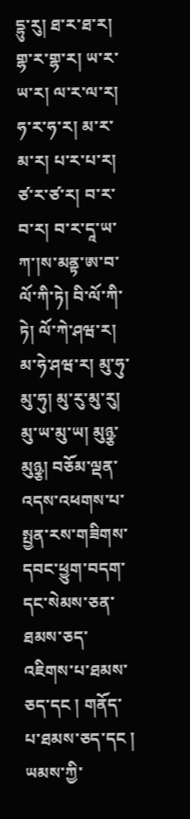དྷུ་རུ། ཐ་ར་ཐ་ར། གྷ་ར་གྷ་ར། ཡ་ར་ཡ་ར། ལ་ར་ལ་ར། ཧ་ར་ཧ་ར། མ་ར་མ་ར། པ་ར་པ་ར། ཙ་ར་ཙ་ར། བ་ར་བ་ར། བ་ར་དཱ་ཡ་ཀ་།ས་མནྟ་ཨ་བ་ལོ་ཀི་ཏེ། བི་ལོ་ཀི་ཏེ། ལོ་ཀེ་ཤཝ་ར། མ་ཧེ་ཤཝ་ར། མུ་ཧུ་མུ་ཧུ། མུ་རུ་མུ་རུ། མུ་ཡ་མུ་ཡ། མུཉྩ་མུཉྩ། བཅོམ་ལྡན་འདས་འཕགས་པ་སྤྱན་རས་གཟིགས་དབང་ཕྱུག་བདག་དང་སེམས་ཅན་ཐམས་ཅད་འཇིགས་པ་ཐམས་ཅད་དང ། གནོད་པ་ཐམས་ཅད་དང ། ཡམས་ཀྱི་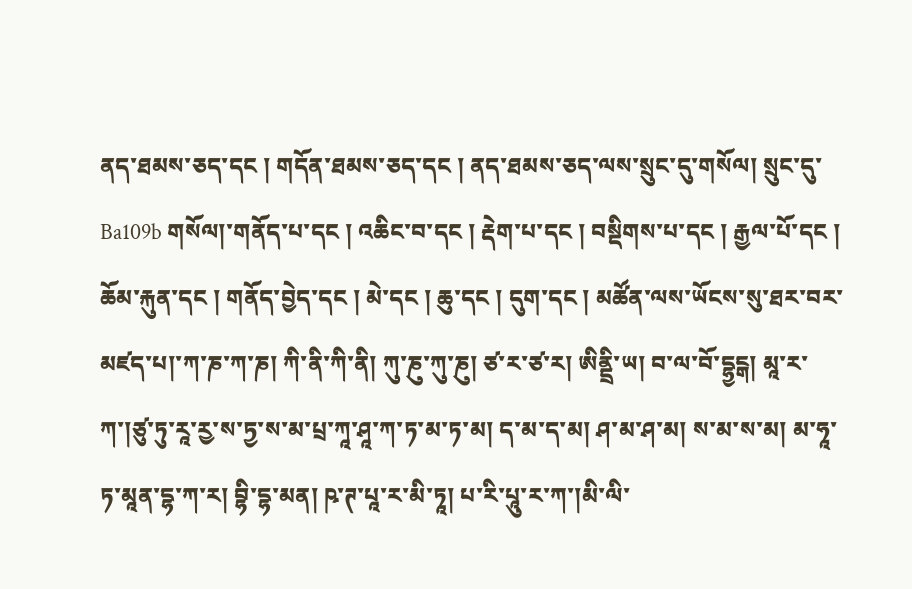ནད་ཐམས་ཅད་དང ། གདོན་ཐམས་ཅད་དང ། ནད་ཐམས་ཅད་ལས་སྲུང་དུ་གསོལ། སྲུང་དུ་ Ba109b གསོལ།་གནོད་པ་དང ། འཆིང་བ་དང ། རྡེག་པ་དང ། བསྡིགས་པ་དང ། རྒྱལ་པོ་དང ། ཆོམ་རྐུན་དང ། གནོད་བྱེད་དང ། མེ་དང ། ཆུ་དང ། དུག་དང ། མཚོན་ལས་ཡོངས་སུ་ཐར་བར་མཛད་པ།་ཀ་ཎ་ཀ་ཎ། ཀི་ནི་ཀི་ནི། ཀུ་ཎུ་ཀུ་ཎུ། ཙ་ར་ཙ་ར། ཨིནྡྲི་ཡ། བ་ལ་བོ་དྷྱངྒ། མཱ་ར་ཀ་།ཙུ་ཏུ་རཱ་རྱ་ས་ཏྱ་ས་མ་པྲ་ཀཱ་ཤཱ་ཀ་ཏ་མ་ཏ་མ། ད་མ་ད་མ། ཤ་མ་ཤ་མ། ས་མ་ས་མ། མ་ཧཱ་ཏ་མཱན་དྷ་ཀ་ར། བྷི་དྷ་མན། ཥ་ཊ་པཱ་ར་མི་ཏཱ། པ་རི་པཱུ་ར་ཀ་།མི་ལི་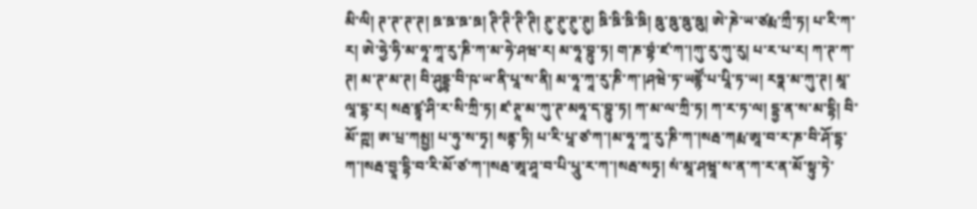མི་ལི། ཊ་ཊ་ཊ་ཊ། ཋ་ཋ་ཋ་ཋ། ཊི་ཊི་ཊི་ཊི། ཊུ་ཊུ་ཊུ་ཊུ། ཋི་ཋི་ཋི་ཋི། ཋུ་ཋུ་ཋུ་ཋུ། ཨེ་ཎེ་ཡ་ཙརྨ་ཀྲྀ་ཏ། པ་རི་ཀ་ར། ཨེ་ཧྱེ་ཧི་མ་ཧཱ་ཀཱ་རུ་ཎི་ཀ་མ་ཧེ་ཤཝ་ར། མ་ཧཱ་བྷུ་ཏ། ག་ཎ་བྷཾ་ཛ་ཀ་།ཀུ་རུ་ཀུ་རུ། པ་ར་པ་ར། ཀ་ཊ་ཀ་ཊ། མ་ཊ་མ་ཊ། བི་ཤུདྡྷ་བི་ཥ་ཡ་ནི་པཱ་ས་ནི། མ་ཧཱ་ཀཱ་རུ་ཎི་ཀ་།ཤཝེ་ཏ་ཡཛྙོ་པ་པཱི་ཏ་ཡ། རཏྣ་མ་ཀུ་ཊ། མཱ་ལཱ་དྷ་ར། སརྦ་ཛྙཱ་ཤི་ར་སི་ཀྲི་ཏ། ཛ་ཊཱ་མ་ཀུ་ཊ་མཧཱ་ད་བྷུ་ཏ། ཀ་མ་ལ་ཀྲི་ཏ། ཀ་ར་ཏ་ལ། དྷྱ་ན་ས་མ་དྷི། བི་མོ་ཀྵ། ཨ་པྲ་ཀམྤྱ། པ་ཧུ་ས་ཏྭ། སནྟ་ཏི། པ་རི་པཱ་ཙ་ཀ་།མ་ཧཱ་ཀཱ་རུ་ཎི་ཀ་།སརྦ་ཀརྨ་ཨཱ་བ་ར་ཎ་བི་ཤོ་དྷ་ཀ་།སརྦ་བྱཱ་དྷི་བ་རི་མོ་ཙ་ཀ་།སརྦ་ཨཱ་ཤཱ་བ་པི་པཱུ་ར་ཀ་།སརྦ་སཏྭ། སཾ་མཱ་ཤཝཱ་ས་ན་ཀ་ར་ན་མོ་སྟུ་ཏེ་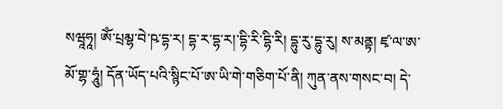སཝཱཧཱ། ཨོཾ་པྲམྷ་བེ་ཥ་དྷ་ར། དྷ་ར་དྷ་ར།་དྷི་རི་དྷི་རི། དྷུ་རུ་དྷུ་རུ། ས་མནྟ། ཛྭ་ལ་ཨ་མོ་གྷ་ཧཱུཾ། དོན་ཡོད་པའི་སྙིང་པོ་ཨ་ཡི་གེ་གཅིག་པོ་ནི། ཀུན་ནས་གསང་བ། དེ་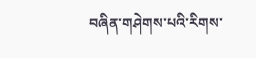བཞིན་གཤེགས་པའི་རིགས་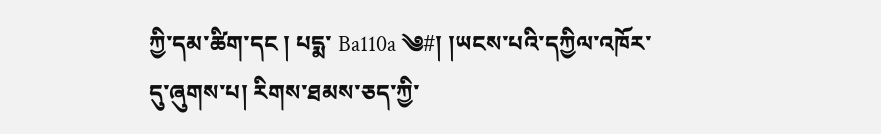ཀྱི་དམ་ཚིག་དང ། པདྨ་ Ba110a ༄#། །ཡངས་པའི་དཀྱིལ་འཁོར་དུ་ཞུགས་པ། རིགས་ཐམས་ཅད་ཀྱི་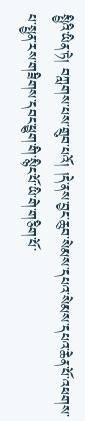སྤྱིའི་ཡིན་ཏེ། བཀླགས་པས་གྲུབ་པའོ། །དེ་ནས་བྱང་ཆུབ་སེམས་དཔའ་སེམས་དཔའ་ཆེན་པོ་འཕགས་པ་སྤྱན་རས་གཟིགས་དབང་ཕྱུག་གི་སྙིང་པོ་ཡི་གེ་གཅིག་པོ་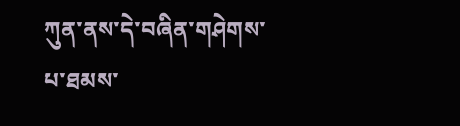ཀུན་ནས་དེ་བཞིན་གཤེགས་པ་ཐམས་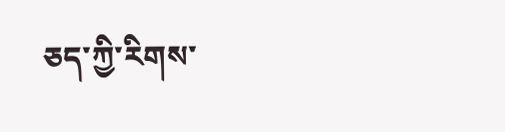ཅད་ཀྱི་རིགས་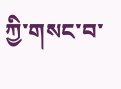ཀྱི་གསང་བ་